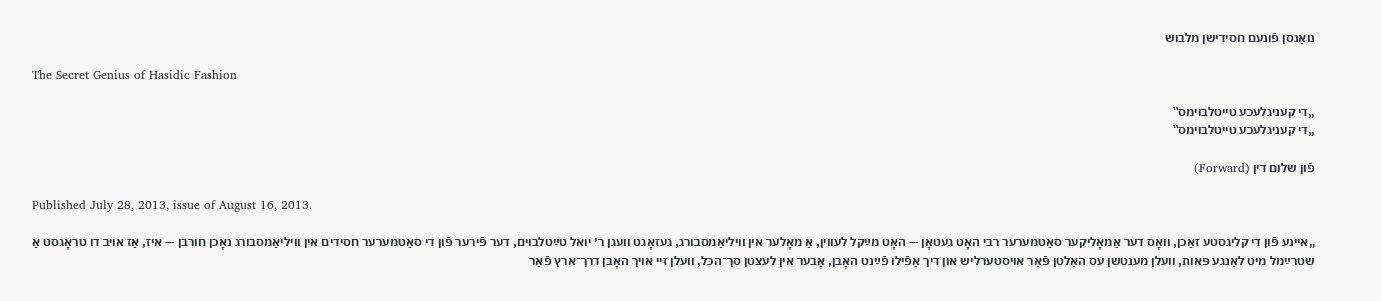נואַנסן פֿונעם חסידישן מלבוש

The Secret Genius of Hasidic Fashion

„די קעניגלעכע טייטלבוימס‟
„די קעניגלעכע טייטלבוימס‟

פֿון שלום דין (Forward)

Published July 28, 2013, issue of August 16, 2013.

„איינע פֿון די קליגסטע זאַכן, וואָס דער אַמאָליקער סאַטמערער רבי האָט געטאָן — האָט מײַקל לעווין, אַ מאָלער אין וויליאַמסבורג, געזאָגט וועגן ר׳ יואל טײַטלבוים, דער פֿירער פֿון די סאַטמערער חסידים אין וויליאַמסבורג נאָכן חורבן — איז, אַז אויב דו טראָגסט אַ שטרײַמל מיט לאַנגע פּאות, וועלן מענטשן עס האַלטן פֿאַר אויסטערליש און דיך אַפֿילו פֿײַנט האָבן, אָבער אין לעצטן סך־הכּל, וועלן זיי אויך האָבן דרך־ארץ פֿאַר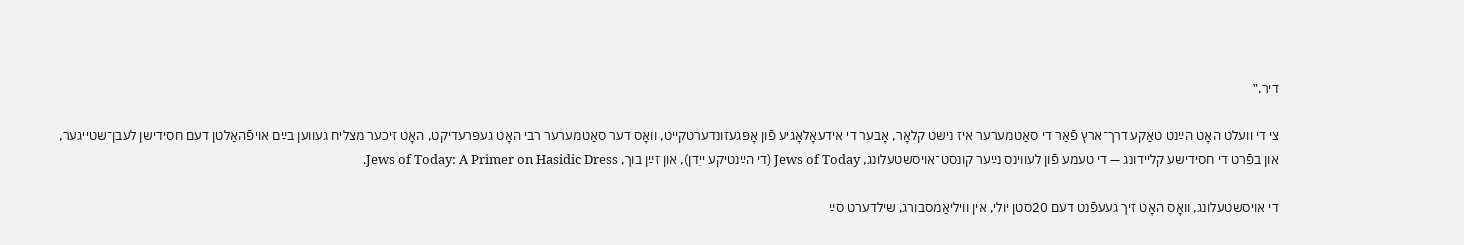דיר.‟

צי די וועלט האָט הײַנט טאַקע דרך־ארץ פֿאַר די סאַטמערער איז נישט קלאָר, אָבער די אידעאָלאָגיע פֿון אָפּגעזונדערטקייט, וואָס דער סאַטמערער רבי האָט געפּרעדיקט, האָט זיכער מצליח געווען בײַם אויפֿהאַלטן דעם חסידישן לעבן־שטייגער, און בפֿרט די חסידישע קליידונג — די טעמע פֿון לעווינס נײַער קונסט־אויסשטעלונג, Jews of Today (די הײַנטיקע ייִדן), און זײַן בוך, Jews of Today: A Primer on Hasidic Dress.

די אויסשטעלונג, וואָס האָט זיך געעפֿנט דעם 20סטן יולי, אין וויליאַמסבורג, שילדערט סײַ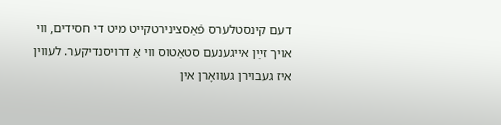דעם קינסטלערס פֿאַסצינירטקייט מיט די חסידים, ווי אויך זײַן אייגענעם סטאַטוס ווי אַ דרויסנדיקער. לעווין איז געבוירן געוואָרן אין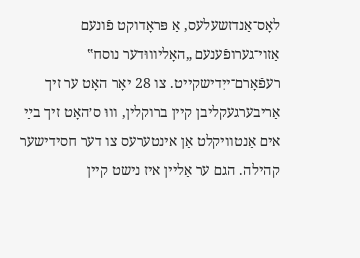לאָס־אַנדזשעלעס, אַ פּראָדוקט פֿונעם אַזוי־גערופֿענעם „האָליוווּדער נוסח‟ רעפֿאָרם־ייִדישקייט. צו 28 יאָר האָט ער זיך אַריבערגעקליבן קיין ברוקלין, וווּ ס׳האָט זיך בײַ אים אַנטוויקלט אַן אינטערעס צו דער חסידישער קהילה. הגם ער אַליין איז נישט קיין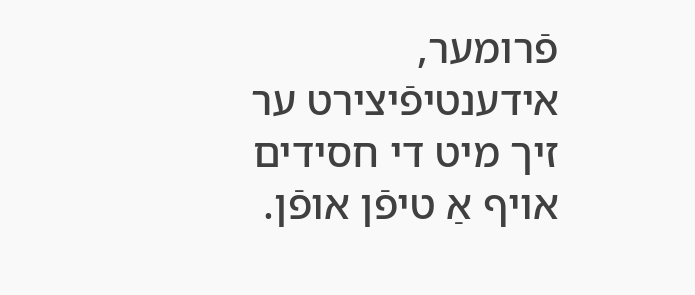פֿרומער, אידענטיפֿיצירט ער זיך מיט די חסידים אויף אַ טיפֿן אופֿן.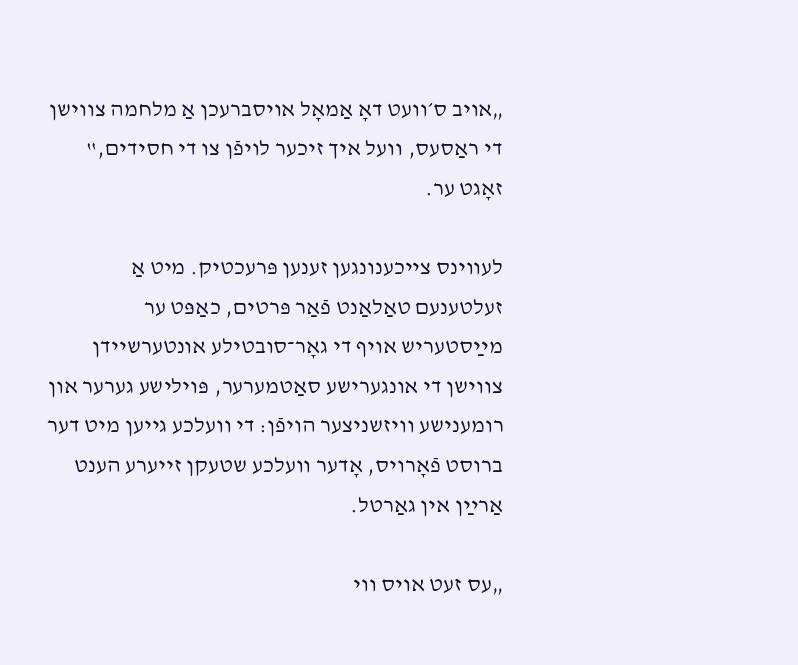„אויב ס׳וועט דאָ אַמאָל אויסברעכן אַ מלחמה צווישן די ראַסעס, וועל איך זיכער לויפֿן צו די חסידים,‟ זאָגט ער.

לעווינס צייכענונגען זענען פּרעכטיק. מיט אַ זעלטענעם טאַלאַנט פֿאַר פּרטים, כאַפּט ער מײַסטעריש אויף די גאָר־סובטילע אונטערשיידן צווישן די אונגערישע סאַטמערער, פּוילישע גערער און רומענישע וויזשניצער הויפֿן: די וועלכע גייען מיט דער ברוסט פֿאָרויס, אָדער וועלכע שטעקן זייערע הענט אַרײַן אין גאַרטל.

„עס זעט אויס ווי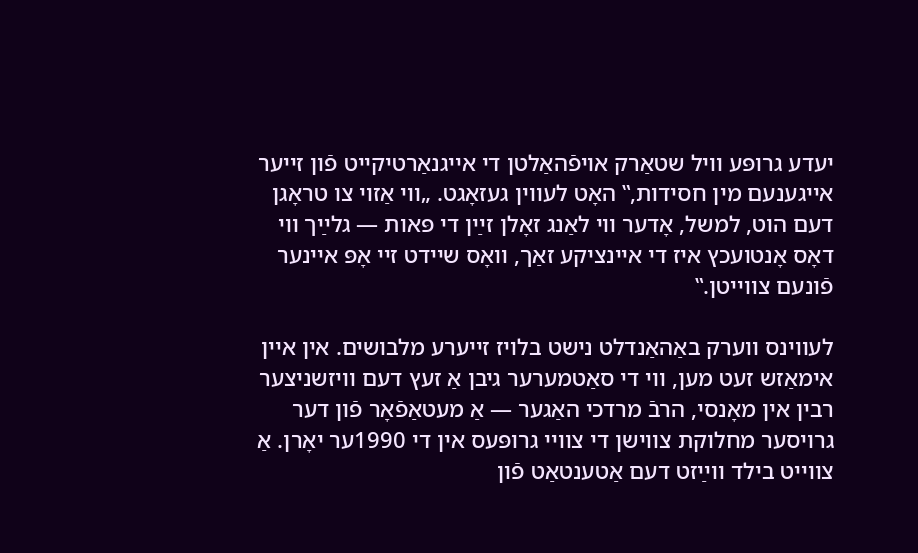יעדע גרופּע וויל שטאַרק אויפֿהאַלטן די אייגנאַרטיקייט פֿון זייער אייגענעם מין חסידות,‟ האָט לעווין געזאָגט. „ווי אַזוי צו טראָגן דעם הוט, למשל, אָדער ווי לאַנג זאָלן זײַן די פּאות — גלײַך ווי דאָס אָנטועכץ איז די איינציקע זאַך, וואָס שיידט זיי אָפּ איינער פֿונעם צווייטן.‟

לעווינס ווערק באַהאַנדלט נישט בלויז זייערע מלבושים. אין איין אימאַזש זעט מען, ווי די סאַטמערער גיבן אַ זעץ דעם וויזשניצער רבין אין מאָנסי, הרבֿ מרדכי האַגער — אַ מעטאַפֿאָר פֿון דער גרויסער מחלוקת צווישן די צוויי גרופּעס אין די 1990ער יאָרן. אַ צווייט בילד ווײַזט דעם אַטענטאַט פֿון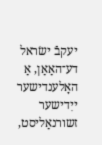יעקבֿ ישׂראל דע־האַאַן, אַ האָלענדישער ייִדישער זשורנאַליסט,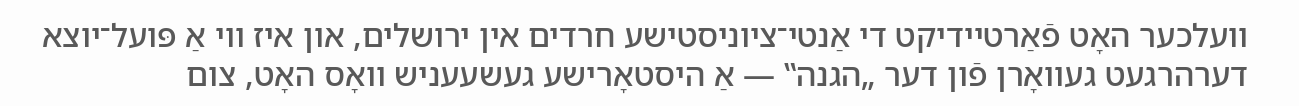וועלכער האָט פֿאַרטיידיקט די אַנטי־ציוניסטישע חרדים אין ירושלים, און איז ווי אַ פּועל־יוצא דערהרגעט געוואָרן פֿון דער „הגנה‟ — אַ היסטאָרישע געשעעניש וואָס האָט, צום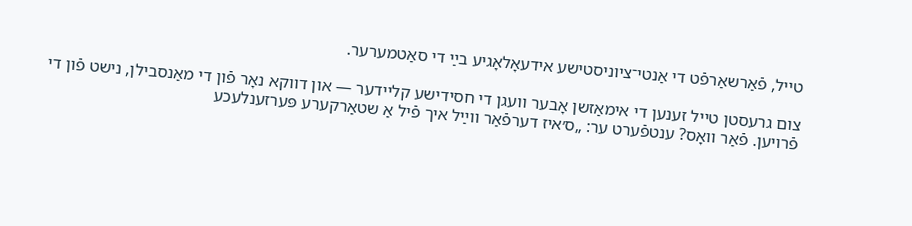טייל, פֿאַרשאַרפֿט די אַנטי־ציוניסטישע אידעאָלאָגיע בײַ די סאַטמערער.

צום גרעסטן טייל זענען די אימאַזשן אָבער וועגן די חסידישע קליידער — און דווקא נאָר פֿון די מאַנסבילן, נישט פֿון די פֿרויען. פֿאַר וואָס? ענטפֿערט ער: „ס׳איז דערפֿאַר ווײַל איך פֿיל אַ שטאַרקערע פּערזענלעכע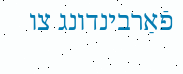פֿאַרבינדונג צו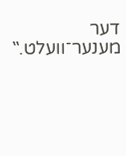דער מענער־וועלט.‟